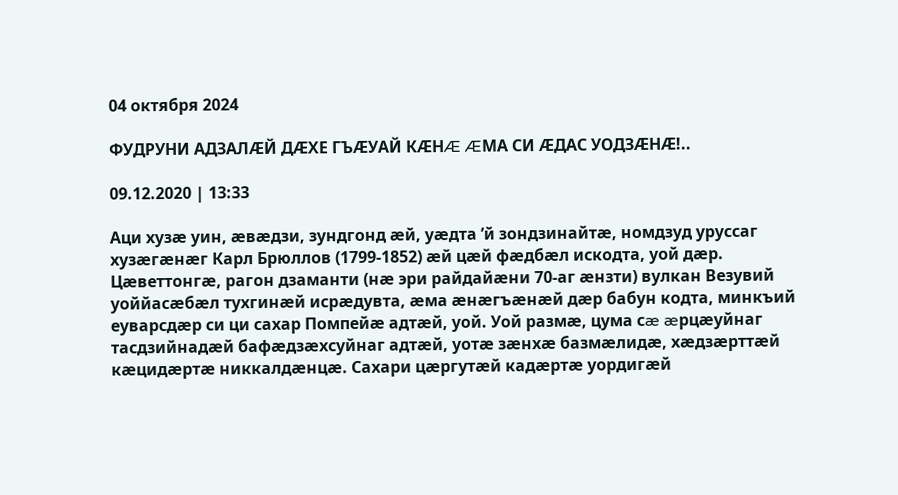04 октября 2024

ФУДРУНИ АДЗАЛÆЙ ДÆХЕ ГЪÆУАЙ КÆНÆ ÆМА СИ ÆДАС УОДЗÆНÆ!..

09.12.2020 | 13:33

Аци хузæ уин, æвæдзи, зундгонд æй, уæдта ’й зондзинайтæ, номдзуд уруссаг хузæгæнæг Карл Брюллов (1799-1852) æй цæй фæдбæл искодта, уой дæр. Цæветтонгæ, рагон дзаманти (нæ эри райдайæни 70-аг æнзти) вулкан Везувий уоййасæбæл тухгинæй исрæдувта, æма æнæгъæнæй дæр бабун кодта, минкъий еуварсдæр си ци сахар Помпейæ адтæй, уой. Уой размæ, цума сæ æрцæуйнаг тасдзийнадæй бафæдзæхсуйнаг адтæй, уотæ зæнхæ базмæлидæ, хæдзæрттæй кæцидæртæ никкалдæнцæ. Сахари цæргутæй кадæртæ уордигæй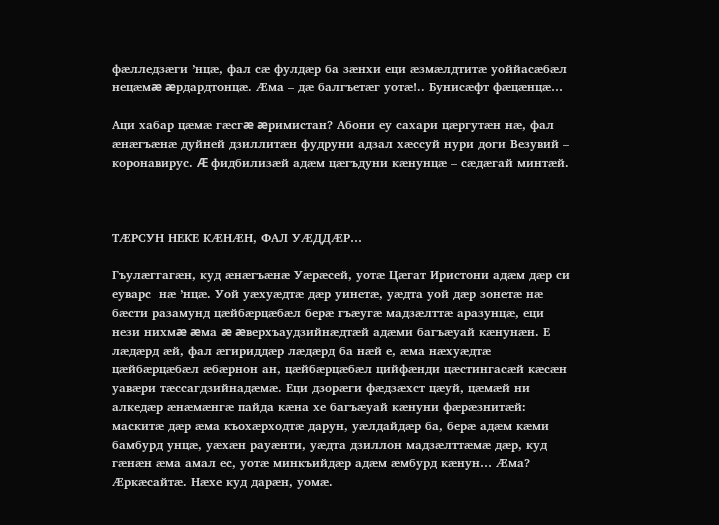фæлледзæги ’нцæ, фал сæ фулдæр ба зæнхи еци æзмæлдтитæ уоййасæбæл нецæмæ æрдардтонцæ. Æма – дæ балгъетæг уотæ!.. Бунисæфт фæцæнцæ…

Аци хабар цæмæ гæсгæ æримистан? Абони еу сахари цæргутæн нæ, фал æнæгъæнæ дуйней дзиллитæн фудруни адзал хæссуй нури доги Везувий – коронавирус. Æ фидбилизæй адæм цæгъдуни кæнунцæ – сæдæгай минтæй.



ТÆРСУН НЕКЕ КÆНÆН, ФАЛ УÆДДÆР…

Гъулæггагæн, куд æнæгъæнæ Уæрæсей, уотæ Цæгат Иристони адæм дæр си еуварс  нæ ’нцæ. Уой уæхуæдтæ дæр уинетæ, уæдта уой дæр зонетæ нæ бæсти разамунд цæйбæрцæбæл берæ гъæугæ мадзæлттæ аразунцæ, еци нези нихмæ æма æ æверхъаудзийнæдтæй адæми багъæуай кæнунæн. Е лæдæрд æй, фал æгириддæр лæдæрд ба нæй е, æма нæхуæдтæ цæйбæрцæбæл æбæрнон ан, цæйбæрцæбæл цийфæнди цæстингасæй кæсæн уавæри тæссагдзийнадæмæ. Еци дзорæги фæдзæхст цæуй, цæмæй ни алкедæр æнæмæнгæ пайда кæна хе багъæуай кæнуни фæрæзнитæй: маскитæ дæр æма къохæрходтæ дарун, уæлдайдæр ба, берæ адæм кæми бамбурд унцæ, уæхæн рауæнти, уæдта дзиллон мадзæлттæмæ дæр, куд гæнæн æма амал ес, уотæ минкъийдæр адæм æмбурд кæнун… Æма? Æркæсайтæ. Нæхе куд дарæн, уомæ.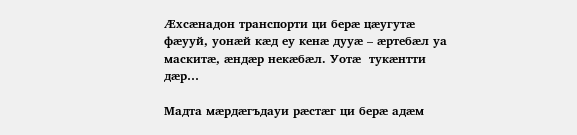Æхсæнадон транспорти ци берæ цæугутæ фæууй, уонæй кæд еу кенæ дууæ – æртебæл уа маскитæ, æндæр некæбæл. Уотæ  тукæнтти дæр…

Мадта мæрдæгъдауи рæстæг ци берæ адæм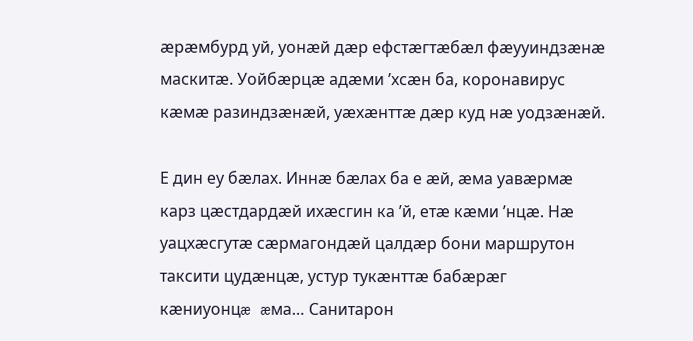æрæмбурд уй, уонæй дæр ефстæгтæбæл фæууиндзæнæ маскитæ. Уойбæрцæ адæми ’хсæн ба, коронавирус кæмæ разиндзæнæй, уæхæнттæ дæр куд нæ уодзæнæй.

Е дин еу бæлах. Иннæ бæлах ба е æй, æма уавæрмæ карз цæстдардæй ихæсгин ка ’й, етæ кæми ’нцæ. Нæ уацхæсгутæ сæрмагондæй цалдæр бони маршрутон таксити цудæнцæ, устур тукæнттæ бабæрæг кæниуонцæ æма… Санитарон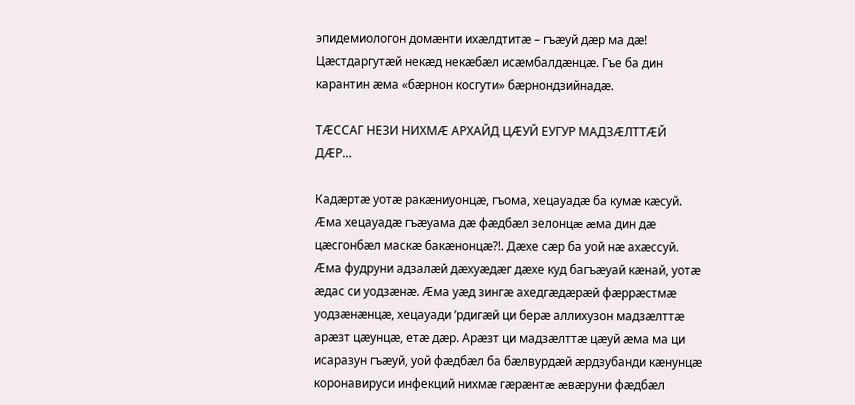эпидемиологон домæнти ихæлдтитæ – гъæуй дæр ма дæ! Цæстдаргутæй некæд некæбæл исæмбалдæнцæ. Гъе ба дин карантин æма «бæрнон косгути» бæрнондзийнадæ.

ТÆССАГ НЕЗИ НИХМÆ АРХАЙД ЦÆУЙ ЕУГУР МАДЗÆЛТТÆЙ ДÆР…

Кадæртæ уотæ ракæниуонцæ, гъома, хецауадæ ба кумæ кæсуй. Æма хецауадæ гъæуама дæ фæдбæл зелонцæ æма дин дæ цæсгонбæл маскæ бакæнонцæ?!. Дæхе сæр ба уой нæ ахæссуй. Æма фудруни адзалæй дæхуæдæг дæхе куд багъæуай кæнай, уотæ æдас си уодзæнæ. Æма уæд зингæ ахедгæдæрæй фæррæстмæ  уодзæнæнцæ, хецауади ’рдигæй ци берæ аллихузон мадзæлттæ арæзт цæунцæ, етæ дæр. Арæзт ци мадзæлттæ цæуй æма ма ци исаразун гъæуй, уой фæдбæл ба бæлвурдæй æрдзубанди кæнунцæ коронавируси инфекций нихмæ гæрæнтæ æвæруни фæдбæл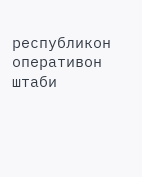республикон оперативон штаби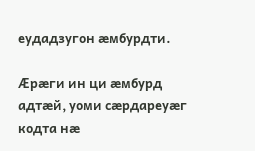еудадзугон æмбурдти.

Æрæги ин ци æмбурд адтæй, уоми сæрдареуæг кодта нæ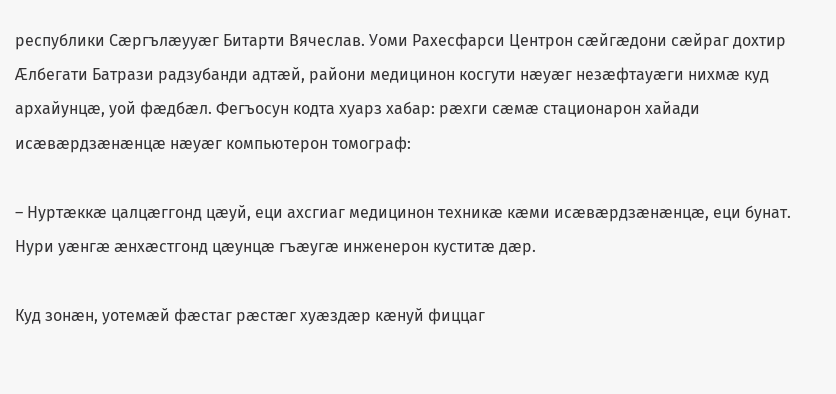республики Сæргълæууæг Битарти Вячеслав. Уоми Рахесфарси Центрон сæйгæдони сæйраг дохтир Æлбегати Батрази радзубанди адтæй, райони медицинон косгути нæуæг незæфтауæги нихмæ куд архайунцæ, уой фæдбæл. Фегъосун кодта хуарз хабар: рæхги сæмæ стационарон хайади исæвæрдзæнæнцæ нæуæг компьютерон томограф:

– Нуртæккæ цалцæггонд цæуй, еци ахсгиаг медицинон техникæ кæми исæвæрдзæнæнцæ, еци бунат. Нури уæнгæ æнхæстгонд цæунцæ гъæугæ инженерон куститæ дæр.

Куд зонæн, уотемæй фæстаг рæстæг хуæздæр кæнуй фиццаг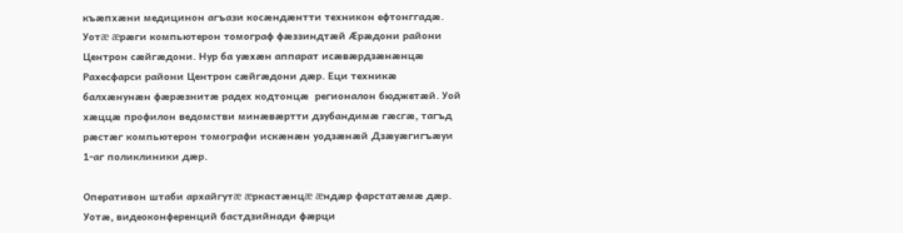къæпхæни медицинон агъази косæндæнтти техникон ефтонггадæ. Уотæ æрæги компьютерон томограф фæззиндтæй Æрæдони райони Центрон сæйгæдони. Нур ба уæхæн аппарат исæвæрдзæнæнцæ Рахесфарси райони Центрон сæйгæдони дæр. Еци техникæ балхæнунæн фæрæзнитæ радех кодтонцæ  регионалон бюджетæй. Уой хæццæ профилон ведомстви минæвæртти дзубандимæ гæсгæ, тагъд рæстæг компьютерон томографи искæнæн уодзæнæй Дзæуæгигъæуи 1-аг поликлиники дæр.

Оперативон штаби архайгутæ æркастæнцæ æндæр фарстатæмæ дæр. Уотæ, видеоконференций бастдзийнади фæрци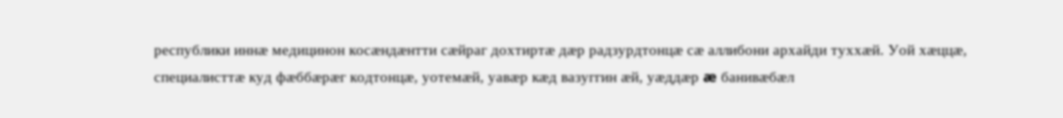республики иннæ медицинон косæндæнтти сæйраг дохтиртæ дæр радзурдтонцæ сæ аллибони архайди туххæй. Уой хæццæ, специалисттæ куд фæббæрæг кодтонцæ, уотемæй, уавæр кæд вазуггин æй, уæддæр æ банивæбæл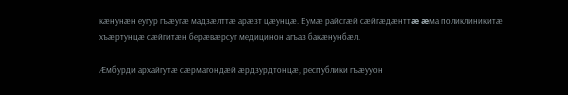кæнунæн еугур гъæугæ мадзæлттæ арæзт цæунцæ. Еумæ райсгæй сæйгæдæнттæ æма поликлиникитæ хъæртунцæ сæйгитæн берæвæрсуг медицинон агъаз бакæнунбæл.

Æмбурди архайгутæ сæрмагондæй æрдзурдтонцæ, республики гъæууон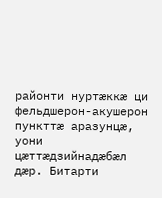районти нуртæккæ ци фельдшерон-акушерон пункттæ аразунцæ, уони цæттæдзийнадæбæл дæр. Битарти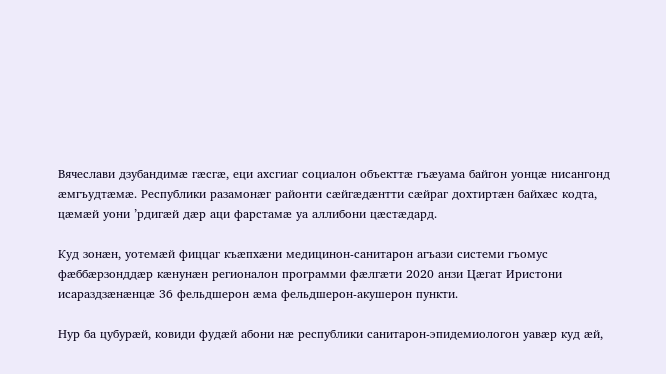Вячеслави дзубандимæ гæсгæ, еци ахсгиаг социалон объекттæ гъæуама байгон уонцæ нисангонд æмгъудтæмæ. Республики разамонæг районти сæйгæдæнтти сæйраг дохтиртæн байхæс кодта, цæмæй уони ’рдигæй дæр аци фарстамæ уа аллибони цæстæдард.

Куд зонæн, уотемæй фиццаг къæпхæни медицинон-санитарон агъази системи гъомус фæббæрзонддæр кæнунæн регионалон программи фæлгæти 2020 анзи Цæгат Иристони исараздзæнæнцæ 36 фельдшерон æма фельдшерон-акушерон пункти.

Нур ба цубурæй, ковиди фудæй абони нæ республики санитарон-эпидемиологон уавæр куд æй,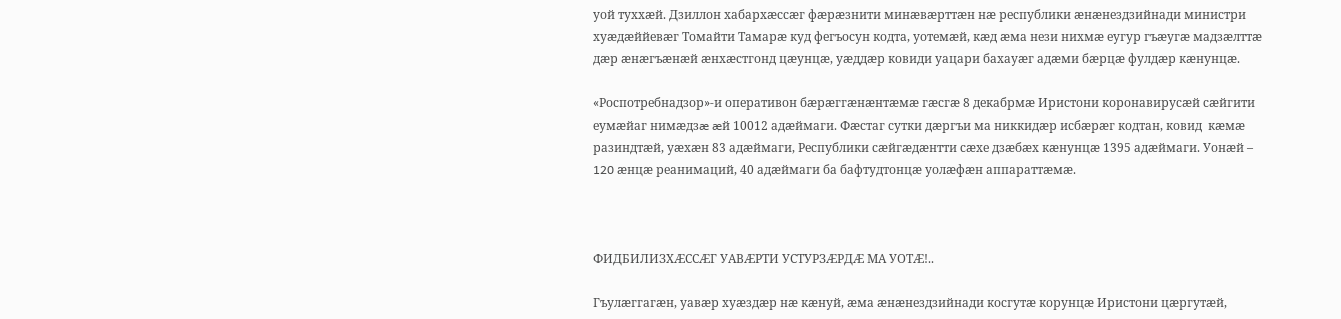уой туххæй. Дзиллон хабархæссæг фæрæзнити минæвæрттæн нæ республики æнæнездзийнади министри хуæдæййевæг Томайти Тамарæ куд фегъосун кодта, уотемæй, кæд æма нези нихмæ еугур гъæугæ мадзæлттæ дæр æнæгъæнæй æнхæстгонд цæунцæ, уæддæр ковиди уацари бахауæг адæми бæрцæ фулдæр кæнунцæ.

«Роспотребнадзор»-и оперативон бæрæггæнæнтæмæ гæсгæ 8 декабрмæ Иристони коронавирусæй сæйгити еумæйаг нимæдзæ æй 10012 адæймаги. Фæстаг сутки дæргъи ма никкидæр исбæрæг кодтан, ковид  кæмæ разиндтæй, уæхæн 83 адæймаги, Республики сæйгæдæнтти сæхе дзæбæх кæнунцæ 1395 адæймаги. Уонæй – 120 æнцæ реанимаций, 40 адæймаги ба бафтудтонцæ уолæфæн аппараттæмæ.



ФИДБИЛИЗХÆССÆГ УАВÆРТИ УСТУРЗÆРДÆ МА УОТÆ!..

Гъулæггагæн, уавæр хуæздæр нæ кæнуй, æма æнæнездзийнади косгутæ корунцæ Иристони цæргутæй,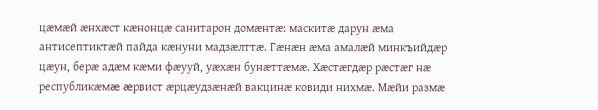цæмæй æнхæст кæнонцæ санитарон домæнтæ: маскитæ дарун æма антисептиктæй пайда кæнуни мадзæлттæ. Гæнæн æма амалæй минкъийдæр цæун, берæ адæм кæми фæууй, уæхæн бунæттæмæ. Хæстæгдæр рæстæг нæ республикæмæ æрвист æрцæудзæнæй вакцинæ ковиди нихмæ. Мæйи размæ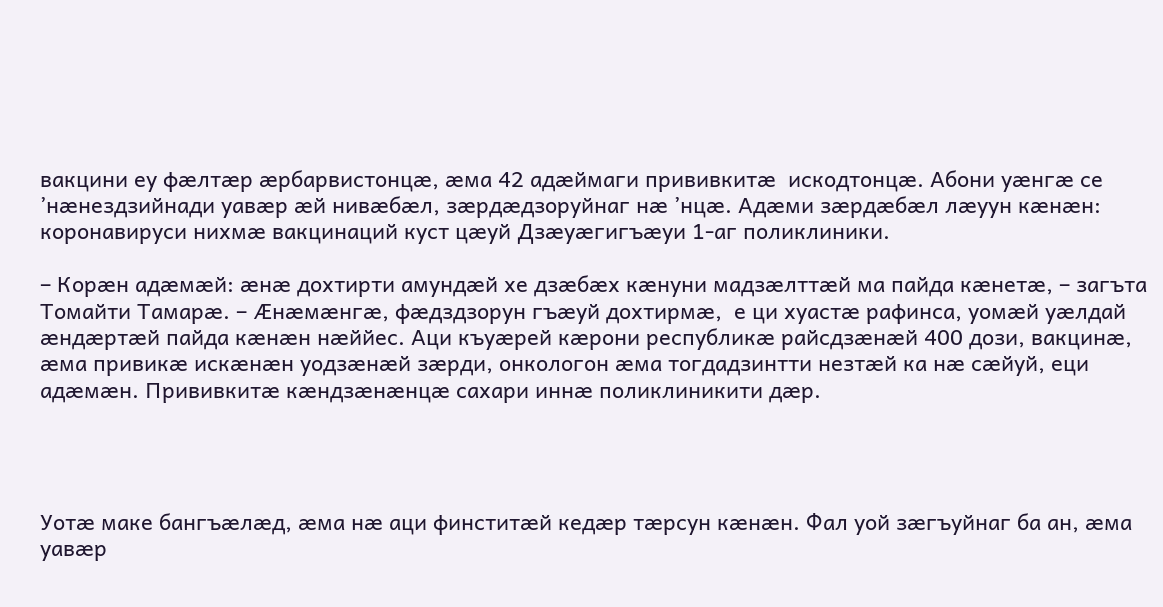вакцини еу фæлтæр æрбарвистонцæ, æма 42 адæймаги прививкитæ  искодтонцæ. Абони уæнгæ се ’нæнездзийнади уавæр æй нивæбæл, зæрдæдзоруйнаг нæ ’нцæ. Адæми зæрдæбæл лæуун кæнæн: коронавируси нихмæ вакцинаций куст цæуй Дзæуæгигъæуи 1-аг поликлиники.

– Корæн адæмæй: æнæ дохтирти амундæй хе дзæбæх кæнуни мадзæлттæй ма пайда кæнетæ, – загъта Томайти Тамарæ. – Æнæмæнгæ, фæдздзорун гъæуй дохтирмæ,  е ци хуастæ рафинса, уомæй уæлдай  æндæртæй пайда кæнæн нæййес. Аци къуæрей кæрони республикæ райсдзæнæй 400 дози, вакцинæ, æма привикæ искæнæн уодзæнæй зæрди, онкологон æма тогдадзинтти незтæй ка нæ сæйуй, еци адæмæн. Прививкитæ кæндзæнæнцæ сахари иннæ поликлиникити дæр.




Уотæ маке бангъæлæд, æма нæ аци финститæй кедæр тæрсун кæнæн. Фал уой зæгъуйнаг ба ан, æма уавæр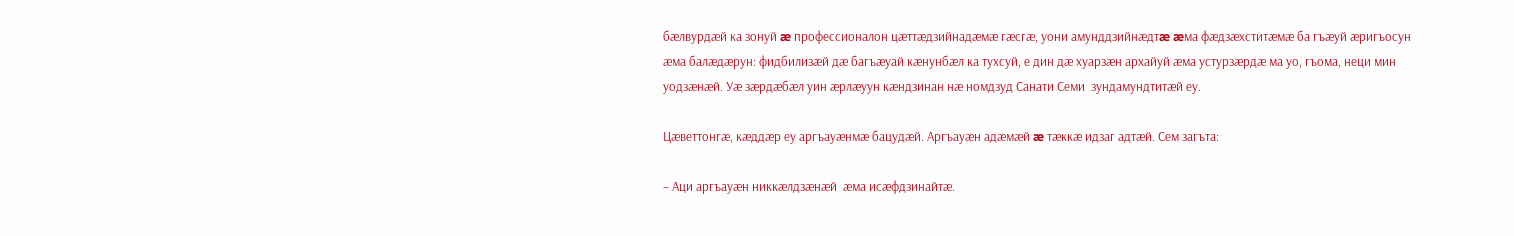бæлвурдæй ка зонуй æ профессионалон цæттæдзийнадæмæ гæсгæ, уони амунддзийнæдтæ æма фæдзæхститæмæ ба гъæуй æригъосун æма балæдæрун: фидбилизæй дæ багъæуай кæнунбæл ка тухсуй, е дин дæ хуарзæн архайуй æма устурзæрдæ ма уо, гъома, неци мин уодзæнæй. Уæ зæрдæбæл уин æрлæуун кæндзинан нæ номдзуд Санати Семи  зундамундтитæй еу.

Цæветтонгæ, кæддæр еу аргъауæнмæ бацудæй. Аргъауæн адæмæй æ тæккæ идзаг адтæй. Сем загъта:

– Аци аргъауæн никкæлдзæнæй  æма исæфдзинайтæ.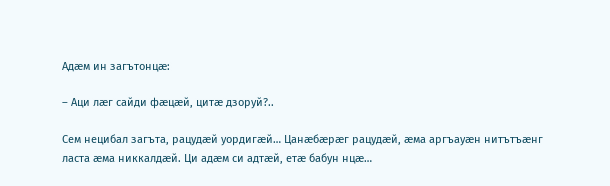Адæм ин загътонцæ:

– Аци лæг сайди фæцæй, цитæ дзоруй?..

Сем нецибал загъта, рацудæй уордигæй… Цанæбæрæг рацудæй, æма аргъауæн нитътъæнг ласта æма никкалдæй. Ци адæм си адтæй, етæ бабун нцæ…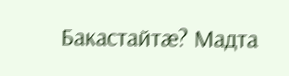Бакастайтæ? Мадта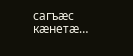сагъæс кæнетæ…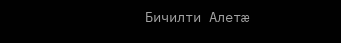Бичилти Алетæ